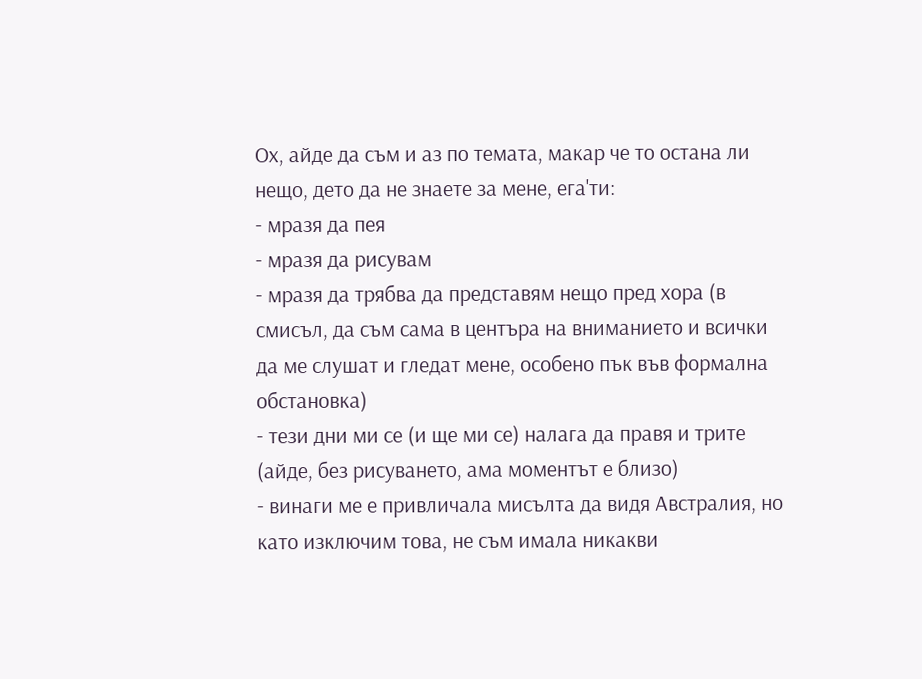Ох, айде да съм и аз по темата, макар че то остана ли нещо, дето да не знаете за мене, ега'ти:
- мразя да пея
- мразя да рисувам
- мразя да трябва да представям нещо пред хора (в смисъл, да съм сама в центъра на вниманието и всички да ме слушат и гледат мене, особено пък във формална обстановка)
- тези дни ми се (и ще ми се) налага да правя и трите (айде, без рисуването, ама моментът е близо)
- винаги ме е привличала мисълта да видя Австралия, но като изключим това, не съм имала никакви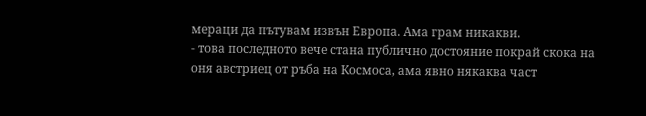мераци да пътувам извън Европа. Ама грам никакви.
- това последното вече стана публично достояние покрай скока на оня австриец от ръба на Космоса, ама явно някаква част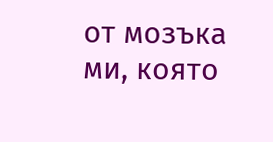от мозъка ми, която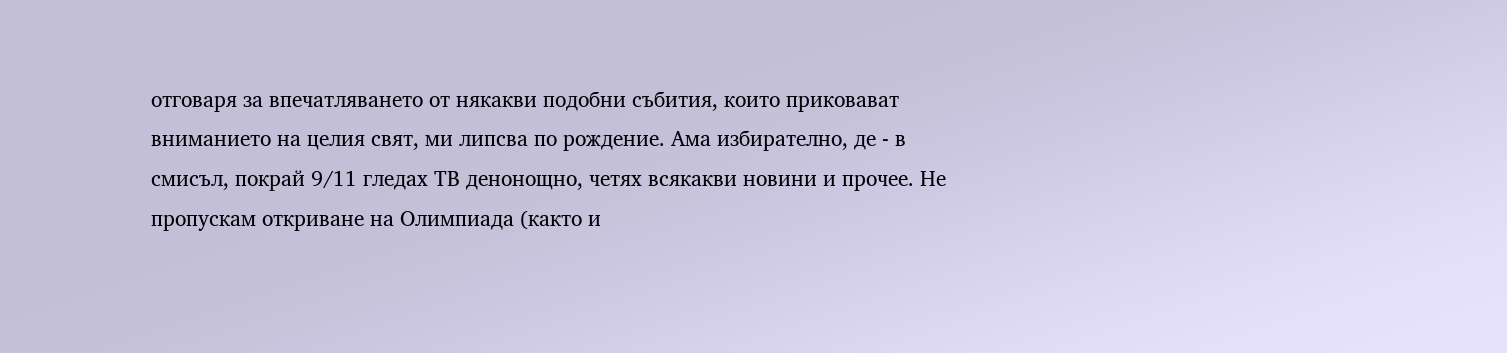отговаря за впечатляването от някакви подобни събития, които приковават вниманието на целия свят, ми липсва по рождение. Ама избирателно, де - в смисъл, покрай 9/11 гледах ТВ денонощно, четях всякакви новини и прочее. Не пропускам откриване на Олимпиада (както и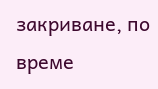закриване, по време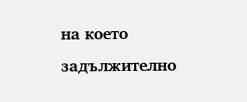на което задължително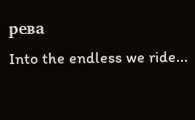рева
Into the endless we ride...